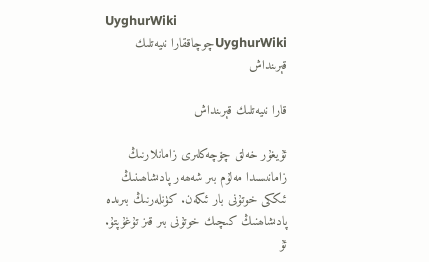UyghurWiki
UyghurWikiچوچاققارا نىيەتلىك قېرىنداش

قارا نىيەتلىك قېرىنداش

ئۇيغۇر خەلق چۆچەكلىرى زامانلارنىڭ زامانىسىدا مەلۇم بىر شەھەر پادىشاھىنىڭ ئىككى خوتۇنى بار ئىكەن. كۈنلەرنىڭ بىرىدە پادىشاھنىڭ كىچىك خوتۇنى بىر قىز تۇغۇپتۇ. ئۇ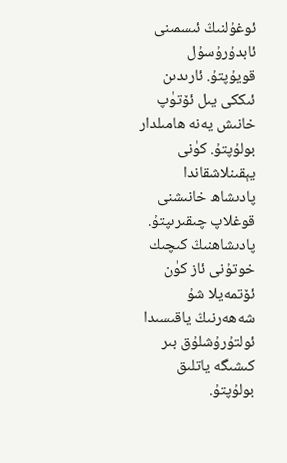ئوغۇلنىڭ ئىسمىنى ئابدۇرۇسۇل قويۇپتۇ. ئارىدىن ئىككى يىل ئۆتۈپ خانىش يەنە ھامىلدار بولۇپتۇ. كۈنى يېقىنلاشقاندا پادىشاھ خانىشنى قوغلاپ چىقىرىپتۇ. پادىشاھنىڭ كىچىك خوتۇنى ئاز كۈن ئۆتمەيلا شۇ شەھەرنىڭ ياقىسىدا ئولتۇرۇشلۇق بىر كىشىگە ياتلىق بولۇپتۇ.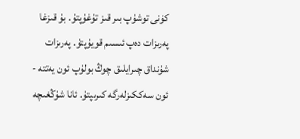كۈنى توشۇپ بىر قىز تۇغۇپتۇ. بۇ قىزغا پەرىزات دەپ ئىسىم قويۇپتۇ. پەرىزات شۇنداق چىرايلىق چوڭ بولۇپ ئون يەتتە - ئون سەككىزلەرگە كىرىپتۇ. ئانا شۇڭغىچە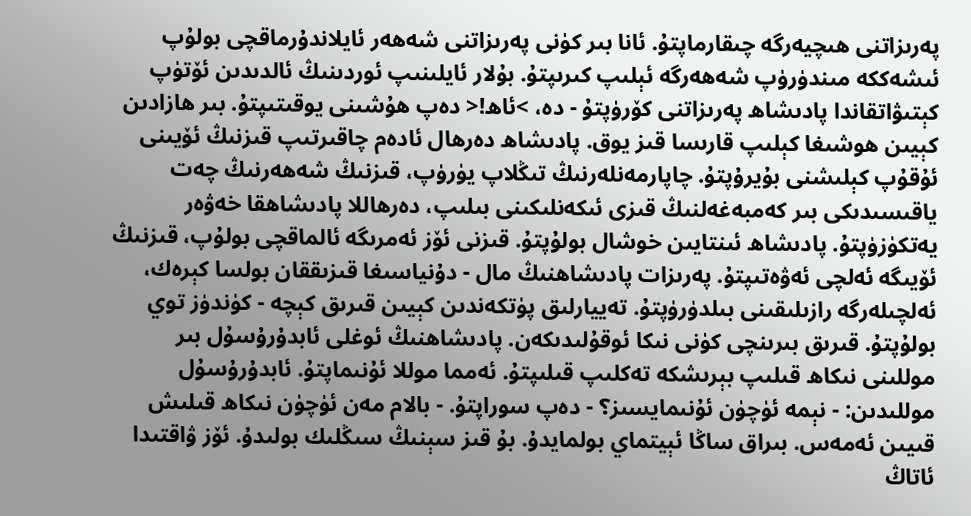پەرىزاتنى ھىچيەرگە چىقارماپتۇ. ئانا بىر كۈنى پەرىزاتنى شەھەر ئايلاندۇرماقچى بولۇپ ئىشەككە مىندۈرۈپ شەھەرگە ئېلىپ كىرىپتۇ. بۇلار ئايلىنىپ ئوردىنىڭ ئالدىدىن ئۆتۈپ كېتىۋاتقاندا پادىشاھ پەرىزاتنى كۆرۈپتۇ - دە، >ئاھ!< دەپ ھۇشىنى يوقىتىپتۇ. بىر ھازادىن كېيىن ھوشىغا كېلىپ قارىسا قىز يوق. پادىشاھ دەرھال ئادەم چاقىرتىپ قىزنىڭ ئۆيىنى ئۇقۇپ كېلىشنى بۇيرۇپتۇ. چاپارمەنلەرنىڭ تىڭلاپ يۈرۈپ، قىزنىڭ شەھەرنىڭ چەت ياقىسىدىكى بىر كەمبەغەلنىڭ قىزى ئىكەنلىكىنى بىلىپ، دەرھاللا پادىشاھقا خەۋەر يەتكۈزۈپتۇ. پادىشاھ ئىنتايىن خوشال بولۇپتۇ. قىزنى ئۆز ئەمرىگە ئالماقچى بولۇپ، قىزنىڭ ئۆيىگە ئەلچى ئەۋەتىپتۇ. پەرىزات پادىشاھنىڭ مال - دۇنياسىغا قىزىققان بولسا كېرەك، ئەلچىلەرگە رازىلىقىنى بىلدۈرۈپتۇ. تەييارلىق پۈتكەندىن كېيىن قىرىق كېچە - كۈندۈز توي بولۇپتۇ. قىرىق بىرىنچى كۈنى نىكا ئوقۇلىدىكەن. پادىشاھنىڭ ئوغلى ئابدۇرۇسۇل بىر موللىنى نىكاھ قىلىپ بېرىشكە تەكلىپ قىلىپتۇ. ئەمما موللا ئۇنىماپتۇ. ئابدۇرۇسۇل موللىدىن: - نېمە ئۈچۈن ئۇنىمايسىز؟ - دەپ سوراپتۇ. - بالام مەن ئۈچۈن نىكاھ قىلىش قىيىن ئەمەس. بىراق ساڭا ئېيتماي بولمايدۇ. بۇ قىز سېنىڭ سىڭلىك بولىدۇ. ئۆز ۋاقتىدا ئاتاڭ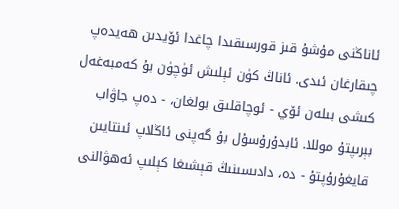ئاناڭنى مۇشۇ قىز قورسىقىدا چاغدا ئۆيدىن ھەيدەپ چىقارغان ئىدى. ئاناڭ كۈن ئېلىش ئۈچۈن بۇ كەمبەغەل كىشى بىلەن ئۆي - ئوچاقلىق بولغان، - دەپ جاۋاب بېرىپتۇ موللا. ئابدۇرۇسۇل بۇ گەپنى ئاڭلاپ ئىنتايىن قايغۇرۇپتۇ - دە، دادىسىنىڭ قېشىغا كېلىپ ئەھۋالنى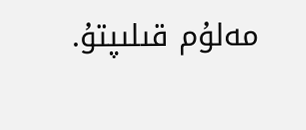مەلۇم قىلىپتۇ.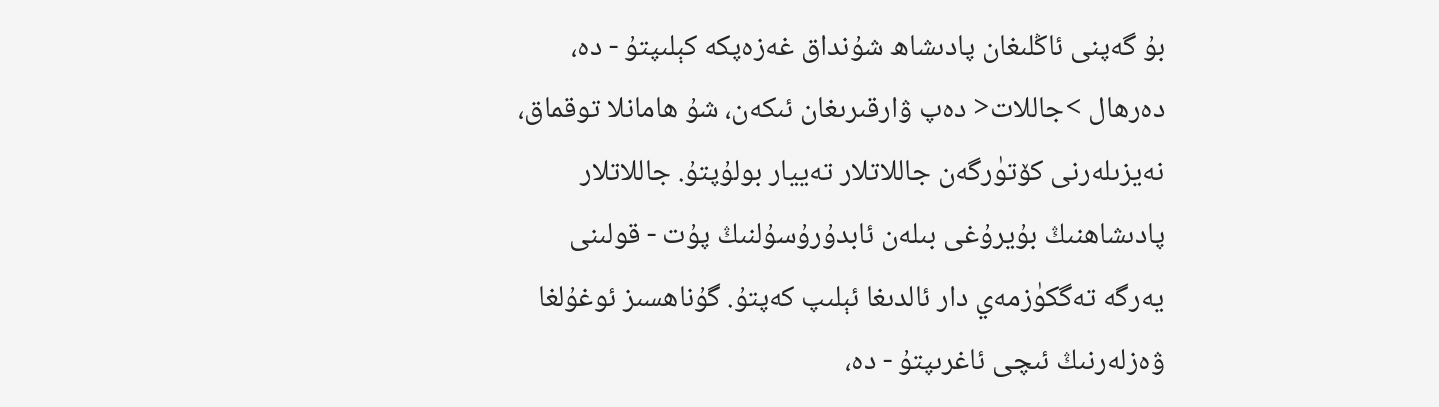بۇ گەپنى ئاڭلىغان پادىشاھ شۇنداق غەزەپكە كېلىپتۇ - دە، دەرھال >جاللات< دەپ ۋارقىرىغان ئىكەن، شۇ ھامانلا توقماق، نەيزىلەرنى كۆتۈرگەن جاللاتلار تەييار بولۇپتۇ. جاللاتلار پادىشاھنىڭ بۇيرۇغى بىلەن ئابدۇرۇسۇلنىڭ پۇت - قولىنى يەرگە تەگكۈزمەي دار ئالدىغا ئېلىپ كەپتۇ. گۇناھسىز ئوغۇلغا ۋەزلەرنىڭ ئىچى ئاغرىپتۇ - دە،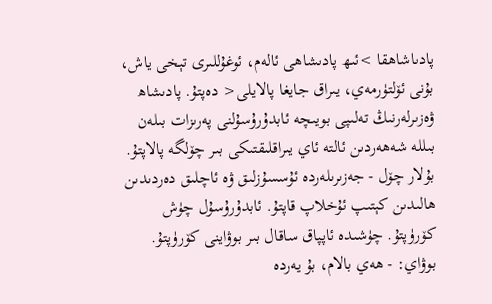پادىاشاھقا >ئىھ پادىشاھى ئالەم، ئوغۇللىرى تېخى ياش، بۇنى ئۆلتۈرمەي، يىراق جايغا پالايلى< دەپتۇ. پادىشاھ ۋەزىرلەرنىڭ تەلىپى بويىچە ئابدۇرۇسۇلنى پەرىزات بىلەن بىللە شەھەردىن ئالتە ئاي يىراقلىقتىكى بىر چۆلگە پالاپتۇ. بۇلار چۆل - جەزىرىلەردە ئۇسسۇزلىق ۋە ئاچلىق دەردىدىن ھالىدىن كېتىپ ئۇخلاپ قاپتۇ. ئابدۇرۇسۇل چۈش كۆرۈپتۇ. چۈشىدە ئاپپاق ساقال بىر بوۋاينى كۆرۈپتۇ. بوۋاي: - ھەي بالام، بۇ يەردە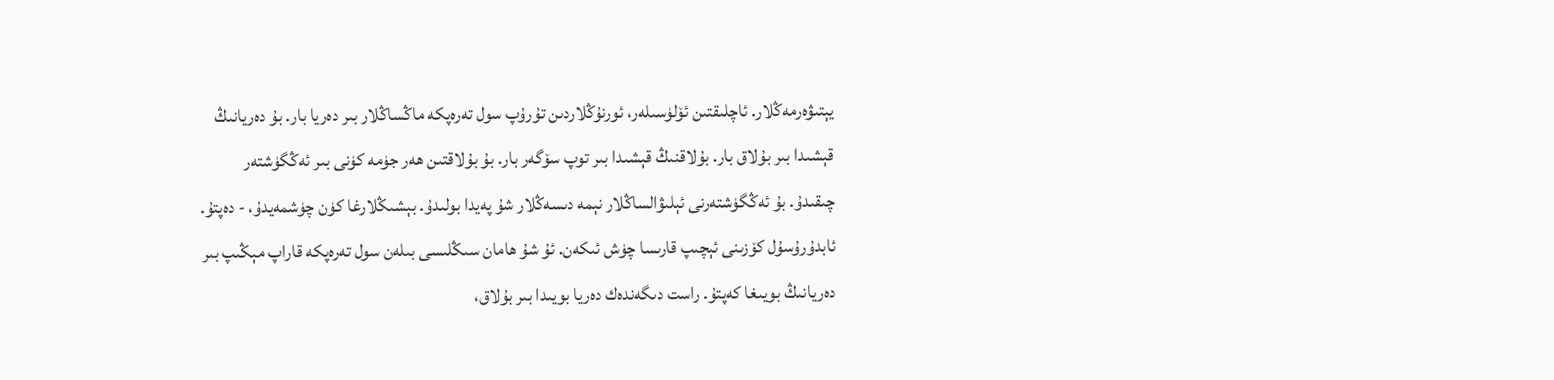يېتىۋەرمەڭلار. ئاچلىقتىن ئۆلۈسىلەر، ئورنۇڭلاردىن تۇرۇپ سول تەرەپكە ماڭساڭلار بىر دەريا بار. بۇ دەريانىڭ قېشىدا بىر بۇلاق بار. بۇلاقنىڭ قېشىدا بىر توپ سۆگەر بار. بۇ بۇلاقتىن ھەر جۈمە كۈنى بىر ئەڭگۈشتەر چىقىدۇ. بۇ ئەڭگۈشتەرنى ئېلىۋالساڭلار نېمە دىسەڭلار شۇ پەيدا بولىدۇ. بېشىڭلارغا كۈن چۈشمەيدۇ، - دەپتۇ. ئابدۇرۇسۇل كۆزىنى ئېچىپ قارىسا چۈش ئىكەن. ئۇ شۇ ھامان سىڭلىسى بىلەن سول تەرەپكە قاراپ مېڭىپ بىر دەريانىڭ بويىغا كەپتۇ. راست دىگەندەك دەريا بويىدا بىر بۇلاق،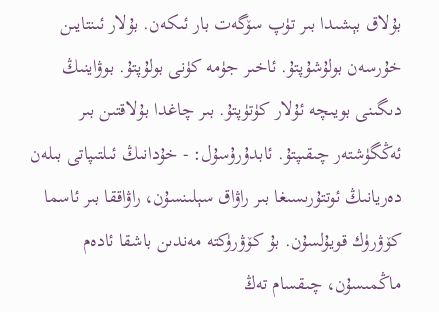بۇلاق بېشىدا بىر تۈپ سۆگەت بار ئىكەن. بۇلار ئىنتايىن خۇرسەن بولۇشۇپتۇ. ئاخىر جۈمە كۈنى بولۇپتۇ. بوۋاينىڭ دىگىنى بويىچە ئۇلار كۈتۈپتۇ. بىر چاغدا بۇلاقتىن بىر ئەڭگۈشتەر چىقىپتۇ. ئابدۇرۇسۇل: - خۇدانىڭ ئىلتىپاتى بىلەن دەريانىڭ ئوتتۇرىسىغا بىر راۋاق سېلىنسۇن، راۋاققا بىر ئاسما كۆۋرۈك قويۇلسۇن. بۇ كۆۋرۈكتە مەندىن باشقا ئادەم ماڭمىسۇن، چىقسام تەڭ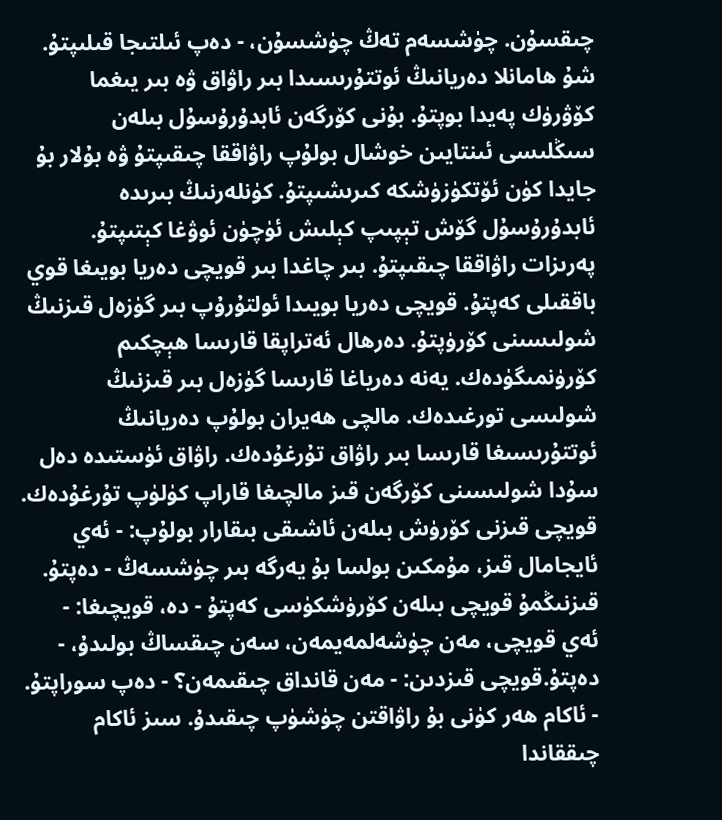چىقسۇن. چۈشسەم تەڭ چۈشسۇن، - دەپ ئىلتىجا قىلىپتۇ. شۇ ھامانلا دەريانىڭ ئوتتۇرىسىدا بىر راۋاق ۋە بىر يىغما كۆۋرۈك پەيدا بوپتۇ. بۇنى كۆرگەن ئابدۇرۇسۇل بىلەن سىڭلىسى ئىنتايىن خوشال بولۇپ راۋاققا چىقىپتۇ ۋە بۇلار بۇ جايدا كۈن ئۆتكۈزۈشكە كىرىشىپتۇ. كۈنلەرنىڭ بىرىدە ئابدۇرۇسۇل گۆش تېپىپ كېلىش ئۈچۈن ئوۋغا كېتىپتۇ. پەرىزات راۋاققا چىقىپتۇ. بىر چاغدا بىر قويچى دەريا بويىغا قوي باققىلى كەپتۇ. قويچى دەريا بويىدا ئولتۇرۇپ بىر گۈزەل قىزنىڭ شولىسىنى كۆرۈپتۇ. دەرھال ئەتراپقا قارىسا ھېچكىم كۆرۈنمىگۈدەك. يەنە دەرياغا قارىسا گۈزەل بىر قىزنىڭ شولىسى تورغىدەك. مالچى ھەيران بولۇپ دەريانىڭ ئوتتۇرىسىغا قارىسا بىر راۋاق تۇرغۇدەك. راۋاق ئۈستىدە دەل سۇدا شولىسىنى كۆرگەن قىز مالچىغا قاراپ كۈلۈپ تۇرغۇدەك. قويچى قىزنى كۆرۈش بىلەن ئاشىقى بىقارار بولۇپ: - ئەي ئايجامال قىز، مۇمكىن بولسا بۇ يەرگە بىر چۈشسەڭ - دەپتۇ. قىزنىڭمۇ قويچى بىلەن كۆرۈشكۈسى كەپتۇ - دە، قويچىغا: - ئەي قويچى، مەن چۈشەلمەيمەن، سەن چىقساڭ بولىدۇ، - دەپتۇ.قويچى قىزدىن: - مەن قانداق چىقىمەن؟ - دەپ سوراپتۇ. - ئاكام ھەر كۈنى بۇ راۋاقتن چۈشۈپ چىقىدۇ. سىز ئاكام چىققاندا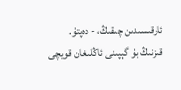ئارقىسىدىن چىقىڭ، - دەپتۇ. قىزنىڭ بۇ گېپىنى ئاڭلىغان قويچى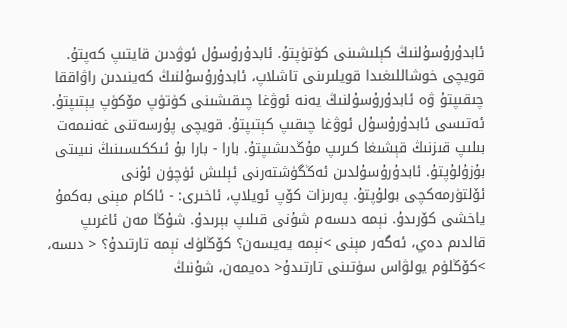ئابدۇرۇسۇلنىڭ كېلىشىنى كۈتۈپتۇ. ئابدۇرۇسۇل ئوۋدىن قايتىپ كەپتۇ. قويچى خوشاللىغىدا قويلىرىنى تاشلاپ، ئابدۇرۇسۇلنىڭ كەينىدىن راۋاققا چىقىپتۇ ۋە ئابدۇرۇسۇلنىڭ يەنە ئوۋغا چىقىشىنى كۈتۈپ مۆكۈپ يېتىپتۇ. ئەتىسى ئابدۇرۇسۇل ئوۋغا چىقىپ كېتىپتۇ. قويچى پۇرسەتنى غەنىمەت بىلىپ قىزنىڭ قېشىغا كىرىپ مۇڭدىشىپتۇ. بارا - بارا بۇ ئىككىسىنىڭ نىيىتى بۇزۇلۇپتۇ. ئابدۇرۇسۇلدىن ئەڭگۈشتەرنى ئېلىش ئۈچۈن ئۇنى ئۆلتۈرمەكچى بولۇپتۇ. پەرىزات كۆپ ئويلاپ، ئاخىرى: - ئاكام مېنى بەكمۇ ياخشى كۆرىدۇ. نېمە دىسەم شۇنى قىلىپ بېرىدۇ. شۇڭا مەن ئاغرىپ قالدىم دەي، ئەگەر مېنى >نېمە يەيسەن؟ كۆڭلۈك نېمە تارتىدۇ؟ < دىسە، >كۆڭلۈم يولۋاس سۈتىنى تارتىدۇ< دەيمەن، شۇنىڭ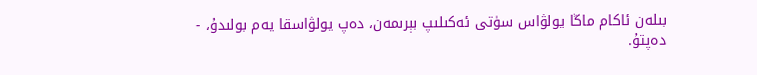بىلەن ئاكام ماڭا يولۋاس سۈتى ئەكىلىپ بېرىمەن، دەپ يولۋاسقا يەم بولىدۇ، - دەپتۇ.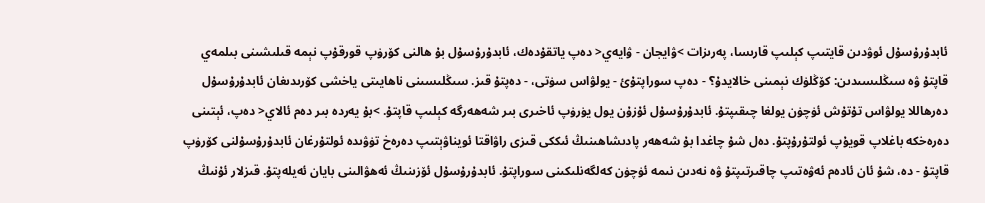ئابدۇرۇسۇل ئوۋدىن قايتىپ كېلىپ قارىسا، پەرىزات >ۋايجان - ۋايەي< دەپ ياتقۇدەك، ئابدۇرۇسۇل بۇ ھالنى كۆرۈپ قورقۇپ نېمە قىلىشىنى بىلمەي قاپتۇ ۋە سىڭلىسىدىن: كۆڭلۈك نېمىنى خالايدۇ؟ - دەپ سوراپتۇئ - يولۋاس سۈتى، - دەپتۇ قىز. سىڭلىسىنى ناھايىتى ياخشى كۆرىدىغان ئابدۇرۇسۇل دەرھاللا يولۋاس تۇتۇش ئۈچۈن يولغا چىقىپتۇ. ئابدۇرۇسۇل ئۇزۇن يول يۈرۈپ ئاخىرى بىر شەھەرگە كېلىپ قاپتۇ. >بۇ يەردە بىر دەم ئالاي< دەپ، ئېتىنى دەرەخكە باغلاپ قويۇپ ئولتۇرۇپتۇ. دەل شۇ چاغدا بۇ شەھەر پادىشاھىنىڭ ئىككى قىزى راۋاقتا ئويناۋېتىپ دەرەخ تۈۋىدە ئولتۇرغان ئابدۇرۇسۇلنى كۆرۈپ قاپتۇ - دە، شۇ ئان ئادەم ئەۋەتىپ چاقىرتىپتۇ ۋە نەدىن نىمە ئۈچۈن كەلگەنلىكىنى سوراپتۇ. ئابدۇرۇسۇل ئۆزىنىڭ ئەھۋالىنى بايان ئەيلەپتۇ. قىزلار ئۇنىڭ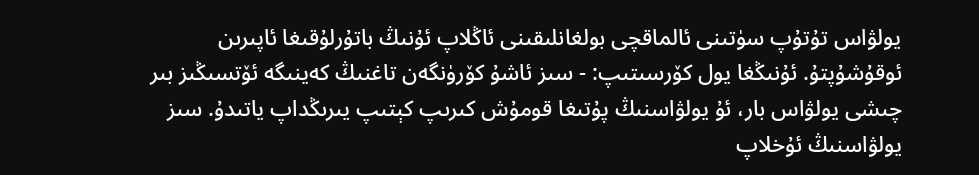يولۋاس تۇتۇپ سۈتىنى ئالماقچى بولغانلىقىنى ئاڭلاپ ئۇنىڭ باتۇرلۇقىغا ئاپىرىن ئوقۇشۇپتۇ. ئۇنىڭغا يول كۆرسىتىپ: - سىز ئاشۇ كۆرۈنگەن تاغنىڭ كەينىگە ئۆتسىڭىز بىر چىشى يولۋاس بار، ئۇ يولۋاسنىڭ پۇتىغا قومۇش كىرىپ كېتىپ يىرىڭداپ ياتىدۇ. سىز يولۋاسنىڭ ئۇخلاپ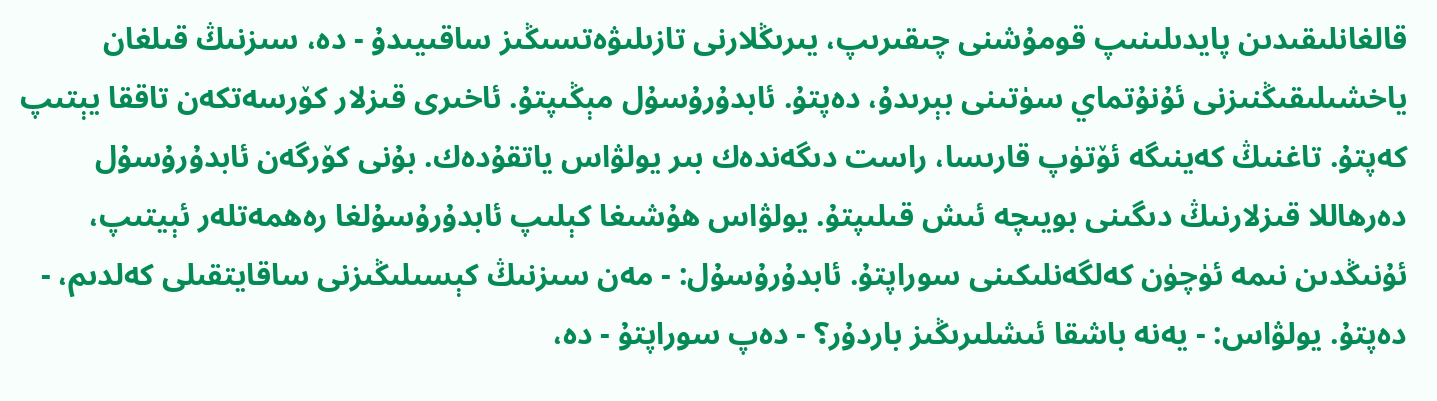قالغانلىقىدىن پايدىلىنىپ قومۇشنى چىقىرىپ، يىرىڭلارنى تازىلىۋەتسىڭىز ساقىيىدۇ - دە، سىزنىڭ قىلغان ياخشىلىقىڭنىزنى ئۇنۇتماي سۈتىنى بېرىدۇ، دەپتۇ. ئابدۇرۇسۇل مېڭىپتۇ. ئاخىرى قىزلار كۆرسەتكەن تاققا يېتىپ كەپتۇ. تاغنىڭ كەينىگە ئۆتۈپ قارىسا، راست دىگەندەك بىر يولۋاس ياتقۇدەك. بۇنى كۆرگەن ئابدۇرۇسۇل دەرھاللا قىزلارنىڭ دىگىنى بويىچە ئىش قىلىپتۇ. يولۋاس ھۇشىغا كېلىپ ئابدۇرۇسۇلغا رەھمەتلەر ئېيتىپ، ئۇنىڭدىن نىمە ئۈچۈن كەلگەنلىكىنى سوراپتۇ. ئابدۇرۇسۇل: - مەن سىزنىڭ كېسىلىڭىزنى ساقايتقىلى كەلدىم، - دەپتۇ. يولۋاس: - يەنە باشقا ئىشلىرىڭىز باردۇر؟ - دەپ سوراپتۇ - دە،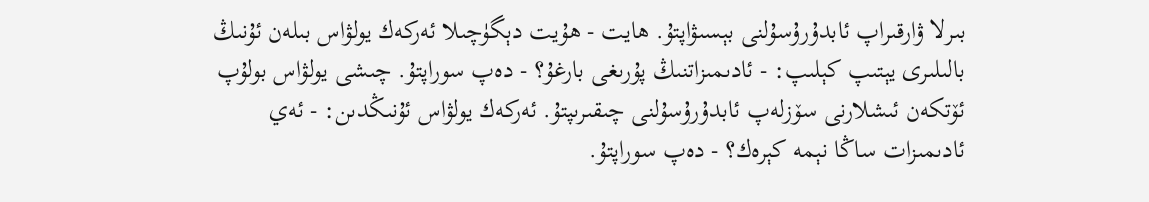بىرلا ۋارقىراپ ئابدۇرۇسۇلنى بېسىۋاپتۇ. ھايت - ھۇيت دېگۈچىلا ئەركەك يولۋاس بىلەن ئۇنىڭ بالىلىرى يېتىپ كېلىپ: - ئادىمىزاتنىڭ پۇرىغى بارغۇ؟ - دەپ سوراپتۇ. چىشى يولۋاس بولۇپ ئۆتكەن ئىشلارنى سۆزلەپ ئابدۇرۇسۇلنى چىقىرىپتۇ. ئەركەك يولۋاس ئۇنىڭدىن: - ئەي ئادىمىزات ساڭا نېمە كېرەك؟ - دەپ سوراپتۇ.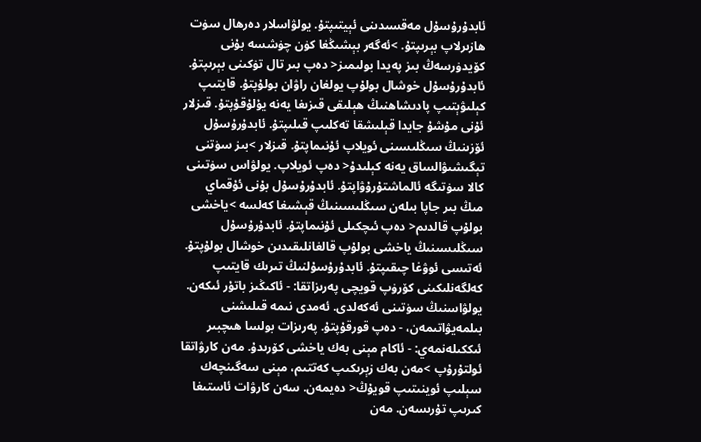ئابدۇرۇسۇل مەقسىدىنى ئېيتىپتۇ. يولۋاسلار دەرھال سۈت ھازىرلاپ بېرىپتۇ. >ئەگەر بېشىڭغا كۈن چۈشسە بۇنى كۆيدۈرسەڭ بىز پەيدا بولىمىز< دەپ بىر تال تۈكىنى بېرىپتۇ. ئابدۇرۇسۇل خوشال بولۇپ يولغان راۋان بولۇپتۇ. قايتىپ كېلىۋېتىپ پادىشاھنىڭ ھېلىقى قىزىغا يەنە يۇلۇقۇپتۇ. قىزلار ئۇنى مۇشۇ جايدا قېلىشقا تەكلىپ قىلىپتۇ. ئابدۇرۇسۇل ئۆزىنىڭ سىڭلىسىنى ئويلاپ ئۇنىماپتۇ. قىزلار >بىز سۈتنى تېگىشىۋالساق يەنە كېلىدۇ< دەپ ئويلاپ. يولۋاس سۈتىنى كالا سۈتىگە ئالماشتۇرۇۋاپتۇ. ئابدۇرۇسۇل بۇنى ئۇقماي مىڭ بىر جاپا بىلەن سىڭلىسىنىڭ قېشىغا كەلسە >ياخشى بولۇپ قالدىم< دەپ ئىچكىلى ئۇنىماپتۇ. ئابدۇرۇسۇل سىڭلىسىنىڭ ياخشى بولۇپ قالغانلىقىدىن خوشال بولۇپتۇ. ئەتىسى ئوۋغا چىقىپتۇ. ئابدۇرۇسۇلنىڭ تىرىك قايتىپ كەلگەنلىكىنى كۆرۈپ قويچى پەرىزاتقا: - ئاكىڭىز باتۇر ئىكەن. يولۋاسنىڭ سۈتىنى ئەكەلدى. ئەمدى نىمە قىلىشنى بىلمەيۋاتىمەن، - دەپ قورقۇپتۇ. پەرىزات بولسا ھىچبىر ئىككىلەنمەي: - ئاكام مېنى بەك ياخشى كۆرىدۇ. مەن كارۋاتقا ئولتۇرۇپ >مەن بەك زېرىكىپ كەتتىم، مېنى سەگىنچەك سېلىپ ئوينىتىپ قويۇڭ< دەيمەن. سەن كارۋات ئاستىغا كىرىپ تۇرىسەن. مەن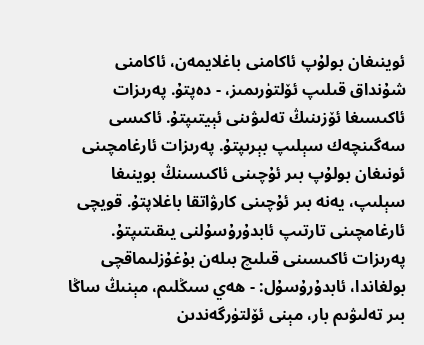ئوينىغان بولۇپ ئاكامنى باغلايمەن، ئاكامنى شۇنداق قىلىپ ئۆلتۈرىمىز، - دەپتۇ. پەرىزات ئاكىسىغا ئۆزىنىڭ تەلىۋىنى ئېيتىپتۇ. ئاكىسى سەگىنچەك سېلىپ بېرىپتۇ. پەرىزات ئارغامچىنى ئونىغان بولۇپ بىر ئۇچىنى ئاكىسىنڭ بوينىغا سېلىپ، يەنە بىر ئۇچىنى كارۋاتقا باغلاپتۇ. قويچى ئارغامچىنى تارتىپ ئابدۇرۇسۇلنى يىقىتىپتۇ. پەرىزات ئاكىسىنى قىلىچ بىلەن بۇغۇزلىماقچى بولغاندا، ئابدۇرۇسۇل: - ھەي سىڭلىم، مېنىڭ ساڭا بىر تەلىۋىم بار، مېنى ئۆلتۈرگەندىن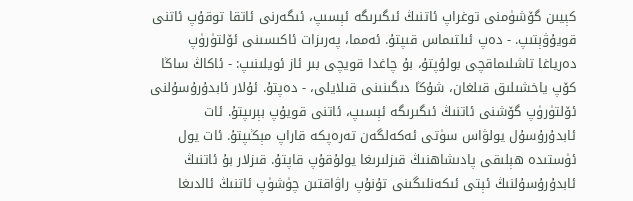كېيىن گۆشۈمنى توغراپ ئاتنىڭ ئىگىرىگە ئېسىپ، ئىگەرنى ئاتقا توقۇپ ئاتنى قويۇۋېتىپ. - دەپ ئىلتىماس قىپتۇ. ئەمما، پەرىزات ئاكىسىنى ئۆلتۈرۈپ دەرياغا تاشلىماقچى بولۇپتۇ، بۇ چاغدا قويچى بىر ئاز ئويلىنىپ: - ئاكاڭ ساڭا كۆپ ياخشىلىق قىلغان، شۇڭا دىگىنىنى قىلايلى، - دەپتۇ. ئۇلار ئابدۇرۇسۇلنى ئۆلتۈرۈپ گۆشنى ئاتنىڭ ئىگىرىگە ئېسىپ، ئاتنى قويۇپ بېرىپتۇ. ئات ئابدۇرۇسۇل يولۋاس سۈتى ئەكەلگەن تەرەپكە قاراپ مېڭىپتۇ. ئات يول ئۈستىدە ھېلىقى پادىشاھنىڭ قىزلىرىغا يولۇقۇپ قاپتۇ. قىزلار بۇ ئاتنىڭ ئابدۇرۇسۇلنىڭ ئېتى ئىكەنلىگىنى تۇنۇپ راۋاقتىن چۈشۈپ ئاتنىڭ ئالدىغا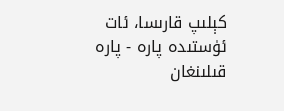كېلىپ قارىسا، ئات ئۈستىدە پارە - پارە قىلىنغان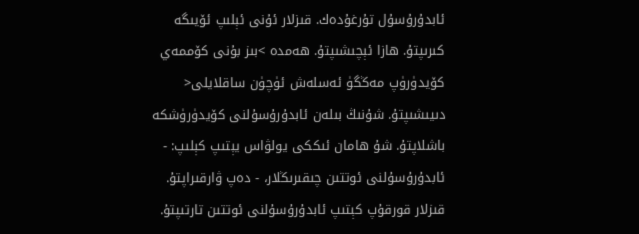ئابدۇرۇسۇل تۇرغۇدەك. قىزلار ئۇنى ئېلىپ ئۆيىگە كىرىپتۇ. ھازا ئېچىشىپتۇ. ھەمدە >بىز بۇنى كۆممەي كۆيدۈرۈپ مەڭگۈ ئەسلەش ئۈچۈن ساقلايلى< دىيىشىپتۇ. شۇنىڭ بىلەن ئابدۇرۇسۇلنى كۆيدۈرۈشكە باشلاپتۇ. شۇ ھامان ئىككى يولۋاس يېتىپ كېلىپ: - ئابدۇرۇسۇلنى ئوتتىن چىقىرىڭلار، - دەپ ۋارقىراپتۇ. قىزلار قورقۇپ كېتىپ ئابدۇرۇسۇلنى ئوتتىن تارتىپتۇ.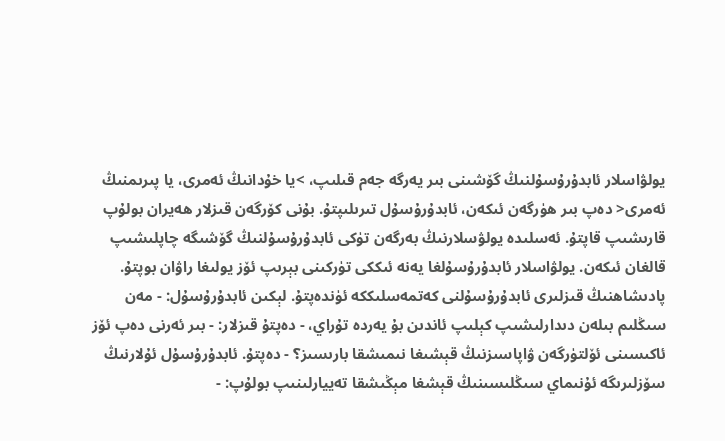يولۋاسلار ئابدۇرۇسۇلنىڭ گۆشىنى بىر يەرگە جەم قىلىپ، >يا خۇدانىڭ ئەمرى، يا پىرىمنىڭ ئەمرى< دەپ بىر ھۈرگەن ئىكەن، ئابدۇرۇسۇل تىرىلىپتۇ. بۇنى كۆرگەن قىزلار ھەيران بولۇپ قارىشىپ قاپتۇ. ئەسلىدە يولۋسلارنىڭ بەرگەن تۈكى ئابدۇرۇسۇلنىڭ گۆشىگە چاپلىشىپ قالغان ئىكەن. يولۋاسلار ئابدۇرۇسۇلغا يەنە ئىككى تۈركىنى بېرىپ ئۆز يولىغا راۋان بوپتۇ. پادىشاھنىڭ قىزلىرى ئابدۇرۇسۇلنى كەتمەسلىككە ئۈندەپتۇ. لېكىن ئابدۇرۇسۇل: - مەن سىڭلىم بىلەن دىدارلىشىپ كېلىپ ئاندىن بۇ يەردە تۇراي، - دەپتۇ قىزلار: - بىر ئەرنى دەپ ئۆز ئاكىسىنى ئۆلتۈرگەن ۋاپاسىزنىڭ قېشىغا نىمىشقا بارىسىز؟ - دەپتۇ. ئابدۇرۇسۇل ئۇلارنىڭ سۆزلىرىگە ئۇنىماي سىڭلىسىنىڭ قېشغا مېڭىشقا تەييارلىنىپ بولۇپ: -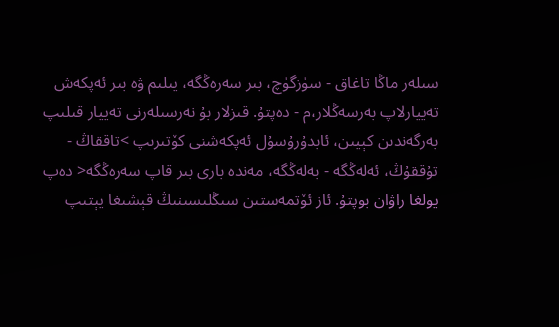سىلەر ماڭا تاغاق - سۈزگۈچ، بىر سەرەڭگە، يىلىم ۋە بىر ئەپكەش تەييارلاپ بەرسەڭلار،م - دەپتۇ. قىزلار بۇ نەرسىلەرنى تەييار قىلىپ بەرگەندىن كېيىن، ئابدۇرۇسۇل ئەپكەشنى كۆتىرىپ >تاققاڭ - تۇققۇڭ، ئەلەڭگە - بەلەڭگە، مەندە بارى بىر قاپ سەرەڭگە< دەپ يولغا راۋان بوپتۇ. ئاز ئۆتمەستىن سىڭلىسىنىڭ قېشىغا يېتىپ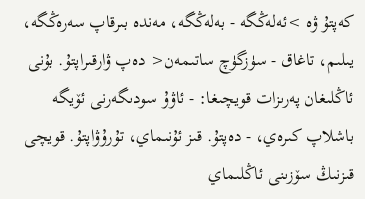كەپتۇ ۋە >ئەلەڭگە - بەلەڭگە، مەندە بىرقاپ سەرەڭگە، يىلىم، تاغاق - سۈزگۈچ ساتىمەن< دەپ ۋارقىراپتۇ. بۇنى ئاڭلىغان پەرىزات قويچىغا: - ئاۋۇ سودىگەرنى ئۆيگە باشلاپ كىرەي، - دەپتۇ. قىز ئۇنىماي، تۇرۇۋاپتۇ. قويچى قىزنىڭ سۆزىنى ئاڭلىماي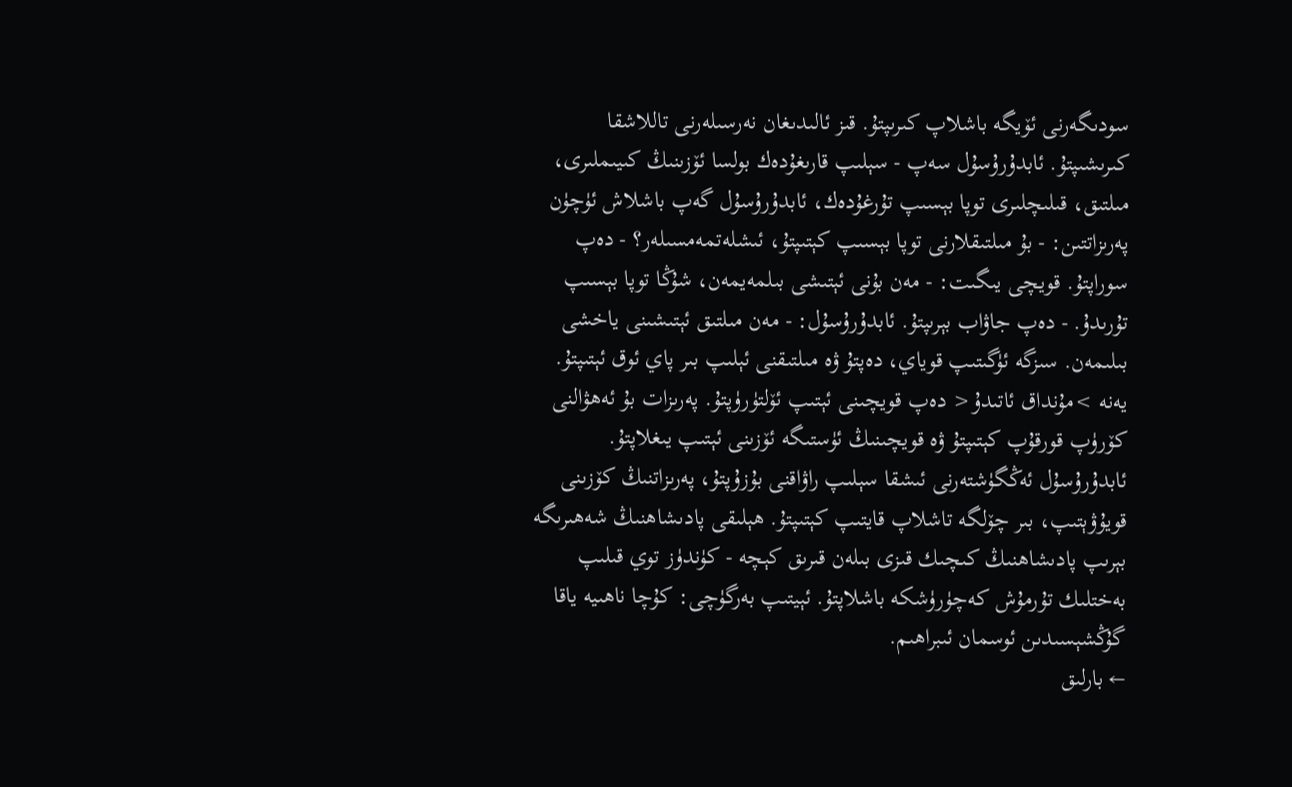سودىگەرنى ئۆيگە باشلاپ كىرىپتۇ. قىز ئالىدىغان نەرسىلەرنى تاللاشقا كىرىشىپتۇ. ئابدۇرۇسۇل سەپ - سېلىپ قارىغۇدەك بولسا ئۆزىنىڭ كىيىملىرى، مىلتىق، قىلىچلىرى توپا بېسىپ تۇرغۇدەك، ئابدۇرۇسۇل گەپ باشلاش ئۈچۈن پەرىزاتتىن: - بۇ مىلتىقلارنى توپا بېسىپ كېتىپتۇ، ئىشلەتمەمسىلەر؟ - دەپ سوراپتۇ. قويچى يىگىت: - مەن بۇنى ئېتىشى بىلمەيمەن، شۇڭا توپا بېسىپ تۇرىدۇ. - دەپ جاۋاب بېرىپتۇ. ئابدۇرۇسۇل: - مەن مىلتىق ئېتىشىنى ياخشى بىلىمەن. سىزگە ئۈگىتىپ قوياي، دەپتۇ ۋە مىلتىقنى ئېلىپ بىر پاي ئوق ئېتىپتۇ. يەنە >مۇنداق ئاتىدۇ< دەپ قويچىنى ئېتىپ ئۆلتۈرۈپتۇ. پەرىزات بۇ ئەھۋالنى كۆرۈپ قورقۇپ كېتىپتۇ ۋە قويچىنىڭ ئۈستىگە ئۆزىنى ئېتىپ يىغلاپتۇ. ئابدۇرۇسۇل ئەڭگۈشتەرنى ئىشقا سېلىپ راۋاقنى بۇزۇپتۇ، پەرىزاتنىڭ كۆزىنى قويۇۋېتىپ، بىر چۆلگە تاشلاپ قايتىپ كېتىپتۇ. ھېلىقى پادىشاھنىڭ شەھىرىگە بېرىپ پادىشاھنىڭ كىچىك قىزى بىلەن قىرىق كېچە - كۈندۈز توي قىلىپ بەختلىك تۇرمۇش كەچۈرۈشكە باشلاپتۇ. ئېيتىپ بەرگۈچى: كۇچا ناھىيە ياقا گۇڭشېسىدىن ئوسمان ئىبراھىم.
← بارلىق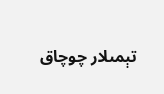تېمىلار چوچاق